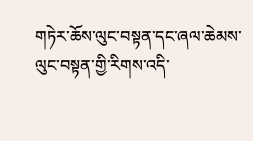གཏེར་ཆོས་ལུང་བསྟན་དང་ཞལ་ཆེམས་ལུང་བསྟན་གྱི་རིགས་འདི་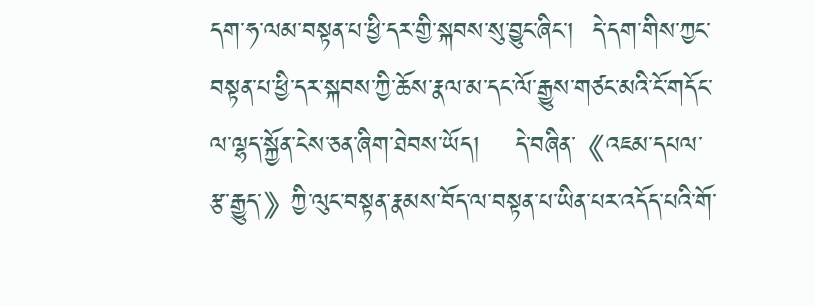དག་ཧ་ལམ་བསྟན་པ་ཕྱི་དར་གྱི་སྐབས་སུ་བྱུང་ཞིང་།  དེ་དག་གིས་ཀྱང་བསྟན་པ་ཕྱི་དར་སྐབས་ཀྱི་ཆོས་རྣལ་མ་དང་ལོ་རྒྱུས་གཙང་མའི་ངོ་གདོང་ལ་ལྷད་སྐྱོན་ངེས་ཅན་ཞིག་ཐེབས་ཡོད།    དེ་བཞིན་《འཇམ་དཔལ་རྩ་རྒྱུད་》ཀྱི་ལུང་བསྟན་རྣམས་བོད་ལ་བསྟན་པ་ཡིན་པར་འདོད་པའི་གོ་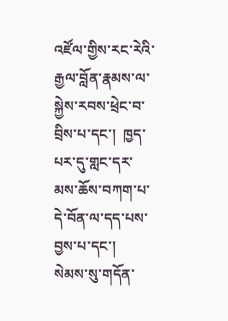འཛོལ་གྱིས་རང་རེའི་རྒྱལ་བློན་རྣམས་ལ་སྐྱེས་རབས་ཕྲེང་བ་བྲིས་པ་དང་།  ཁྱད་པར་དུ་གླང་དར་མས་ཆོས་བཀག་པ་དེ་བོན་ལ་དད་པས་བྱས་པ་དང་།  སེམས་སུ་གདོན་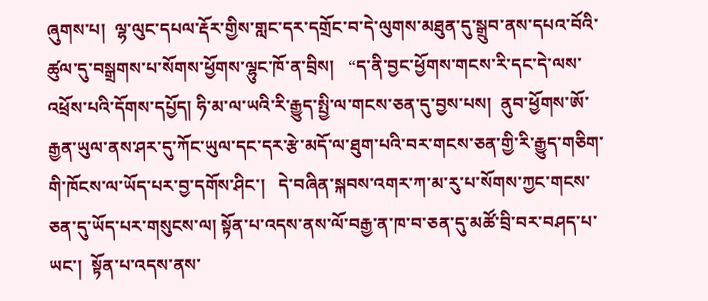ཞུགས་པ།  ལྷ་ལུང་དཔལ་རྡོར་གྱིས་གླང་དར་དགྲོང་བ་དེ་ལུགས་མཐུན་དུ་སྒྲུབ་ནས་དཔའ་བོའི་ཚུལ་དུ་བསྒྲགས་པ་སོགས་ཕྱོགས་ལྷུང་ཁོ་ན་བྲིས།   “ད་ནི་བྱང་ཕྱོགས་གངས་རི་དང་དེ་ལས་འཕྲོས་པའི་དོགས་དཔྱོད། ཧི་མ་ལ་ཡའི་རི་རྒྱུད་སྤྱི་ལ་གངས་ཅན་དུ་བྱས་པས།  ནུབ་ཕྱོགས་ཨོ་རྒྱན་ཡུལ་ནས་ཤར་དུ་ཀོང་ཡུལ་དང་དར་རྩེ་མདོ་ལ་ཐུག་པའི་བར་གངས་ཅན་གྱི་རི་རྒྱུད་གཅིག་གི་ཁོངས་ལ་ཡོད་པར་བྱ་དགོས་ཤིང་།   དེ་བཞིན་སྐབས་འགར་ཀ་མ་རུ་པ་སོགས་ཀྱང་གངས་ཅན་དུ་ཡོད་པར་གསུངས་ལ། སྟོན་པ་འདས་ནས་ལོ་བརྒྱ་ན་ཁ་བ་ཅན་དུ་མཚོ་བྲི་བར་བཤད་པ་ཡང་།  སྟོན་པ་འདས་ནས་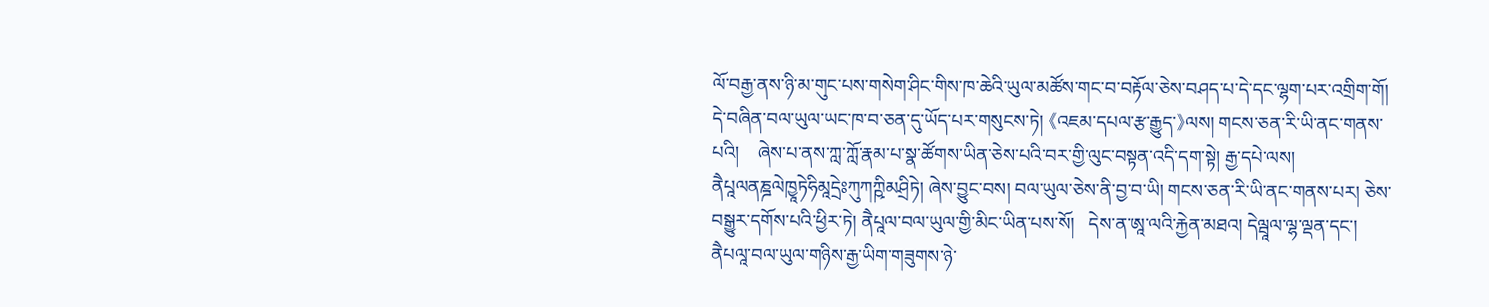ལོ་བརྒྱ་ནས་ཉི་མ་གུང་པས་གསེག་ཤིང་གིས་ཁ་ཆེའི་ཡུལ་མཚོས་གང་བ་བརྟོལ་ཅེས་བཤད་པ་དེ་དང་ལྷག་པར་འགྲིག་གོ། དེ་བཞིན་བལ་ཡུལ་ཡང་ཁ་བ་ཅན་དུ་ཡོད་པར་གསུངས་ཏེ། 《འཇམ་དཔལ་རྩ་རྒྱུད་》ལས། གངས་ཅན་རི་ཡི་ནང་གནས་པའི།    ཞེས་པ་ནས་ཀླ་ཀློ་རྣམ་པ་སྣ་ཚོགས་ཡིན་ཅེས་པའི་བར་གྱི་ལུང་བསྟན་འདི་དག་སྟེ། རྒྱ་དཔེ་ལས། ནཻཔཱལནཎྜལེཁྱཱཏེཧིམཱདྲེཿཀུཀཀྵིམཤྲིཏེ། ཞེས་བྱུང་བས། བལ་ཡུལ་ཅེས་ནི་བྱ་བ་ཡི། གངས་ཅན་རི་ཡི་ནང་གནས་པར། ཅེས་བསྒྱུར་དགོས་པའི་ཕྱིར་ཏེ། ནཻཔཱལ་བལ་ཡུལ་གྱི་མིང་ཡིན་པས་སོ།   དེས་ན་ཨཱ་ལའི་རྐྱེན་མཐའ། དེལྦཱལ་ལྷ་ལྡན་དང་།   ནཻཔལཱ་བལ་ཡུལ་གཉིས་རྒྱ་ཡིག་གཟུགས་ཉེ་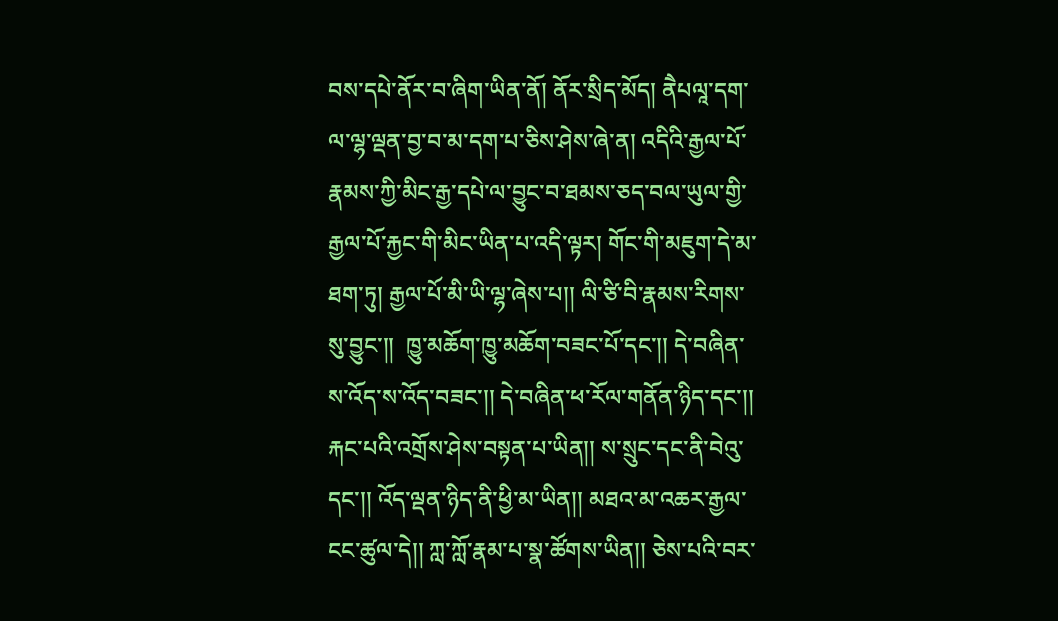བས་དཔེ་ནོར་བ་ཞིག་ཡིན་ནོ། ནོར་སྲིད་མོད། ནཻཔལཱ་དག་ལ་ལྷ་ལྡན་བྱ་བ་མ་དག་པ་ཅིས་ཤེས་ཞེ་ན། འདིའི་རྒྱལ་པོ་རྣམས་ཀྱི་མིང་རྒྱ་དཔེ་ལ་བྱུང་བ་ཐམས་ཅད་བལ་ཡུལ་གྱི་རྒྱལ་པོ་རྐྱང་གི་མིང་ཡིན་པ་འདི་ལྟར། གོང་གི་མཇུག་དེ་མ་ཐག་ཏུ། རྒྱལ་པོ་མི་ཡི་ལྷ་ཞེས་པ།། ལི་ཙི་བི་རྣམས་རིགས་སུ་བྱུང་།།  ཁྱུ་མཆོག་ཁྱུ་མཆོག་བཟང་པོ་དང་།། དེ་བཞིན་ས་འོད་ས་འོད་བཟང་།། དེ་བཞིན་ཕ་རོལ་གནོན་ཉིད་དང་།།  རྐང་པའི་འགྲོས་ཤེས་བསྟན་པ་ཡིན།། ས་སྲུང་དང་ནི་བེའུ་དང་།། འོད་ལྡན་ཉིད་ནི་ཕྱི་མ་ཡིན།། མཐའ་མ་འཆར་རྒྱལ་ངང་ཚུལ་དེ།། ཀླ་ཀློ་རྣམ་པ་སྣ་ཚོགས་ཡིན།། ཅེས་པའི་བར་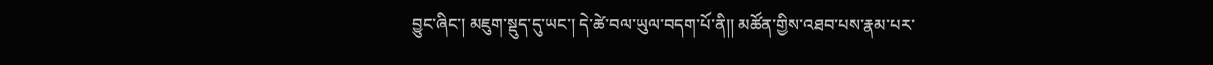བྱུང་ཞིང་། མཇུག་སྡུད་དུ་ཡང་། དེ་ཚེ་བལ་ཡུལ་བདག་པོ་ནི།། མཚོན་གྱིས་འཐབ་པས་རྣམ་པར་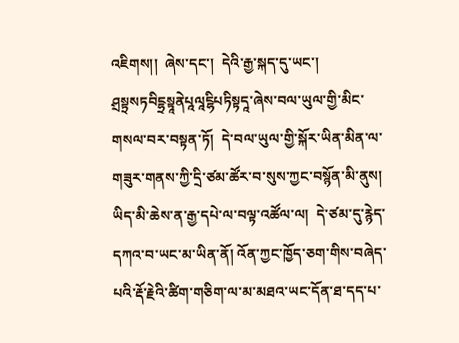འཇིགས།།  ཞེས་དང་།  དེའི་རྒྱ་སྐད་དུ་ཡང་།  ཤྲསྟྲསཏབིངྷྲསྟཱནེཔཱལཱངྷིཔཏིསྟདཱ་ཞེས་བལ་ཡུལ་གྱི་མིང་གསལ་བར་བསྟན་ཏོ།  དེ་བལ་ཡུལ་གྱི་སྐོར་ཡིན་མིན་ལ་གཟུར་གནས་ཀྱི་དྲི་ཙམ་ཚོར་བ་སུས་ཀྱང་བསྙོན་མི་ནུས།  ཡིད་མི་ཆེས་ན་རྒྱ་དཔེ་ལ་བལྟ་འཚོལ་ལ།  དེ་ཙམ་དུ་རྙེད་དཀའ་བ་ཡང་མ་ཡིན་ནོ། འོན་ཀྱང་ཁྱོད་ཅག་གིས་བཞེད་པའི་རྡོ་རྗེའི་ཚིག་གཅིག་ལ་མ་མཐའ་ཡང་དོན་ཐ་དད་པ་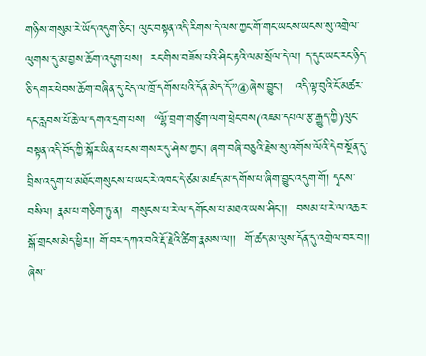གཉིས་གསུམ་རེ་ཡོད་འདུག་ཅིང་། ལུང་བསྟན་འདི་རིགས་དེ་ལས་ཀྱང་གོ་གང་ཡངས་ཡངས་སུ་འགྲེལ་ལུགས་དུ་མ་བྱས་ཆོག་འདུག་པས།  རང་གིས་བཟོས་པའི་ཤིང་རྟའི་ལམ་སྲོལ་དེ་ལ། ད་དུང་ཡང་རང་ཉིད་ཅི་དགར་ཕེབས་ཆོག་བཞིན་དུ་ངེད་ལ་ཁྲོ་དགོས་པའི་དོན་མེད་དོ་”④ཞེས་བྱུང་།   འདི་ལྟ་བུའི་ངོ་མཚར་དང་རླབས་པོ་ཆེ་ལ་དགའ་དྲག་པས།  “ལྷོ་བྲག་གཙུག་ལག་ཕྲེང་བས(འཇམ་དཔལ་རྩ་རྒྱུད་ཀྱི)ལུང་བསྟན་འདི་བོད་ཀྱི་སྐོར་ཡིན་པ་ངས་གསར་དུ་ཤེས་ཀྱང་། ཞག་བཞི་བཅུའི་རྗེས་སུ་འགོས་ལོའི་དེབ་སྔོན་དུ་བྲིས་འདུག་པ་མཐོང་གསུངས་པ་ཡང་རེ་འཁང་དེ་ཙམ་མཛད་མ་དགོས་པ་ཞིག་བྱུང་འདུག་གོ། དྭངས་བསིལ། རྣམ་པ་གཅིག་ཏུ་ན།  གསུངས་པ་རེ་ལ་དགོངས་པ་མཐའ་ཡས་ཤིང་།།  བསམ་པ་རེ་ལ་འཆར་སྒོ་གྲངས་མེད་ཕྱིར།། གོ་བར་དཀའ་བའི་རྡོ་རྗེའི་ཚིག་རྣམས་ལ།།  གོ་ཚད་མ་ལུས་དོན་དུ་འགྲེལ་བར་བ།།  ཞེས་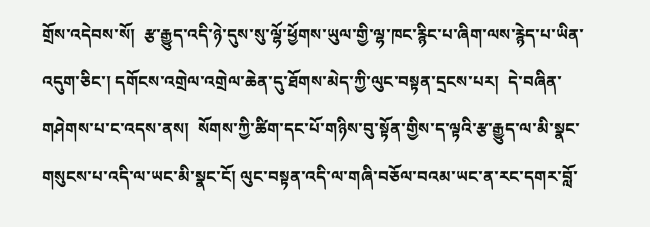གྲོས་འདེབས་སོ།  རྩ་རྒྱུད་འདི་ཉེ་དུས་སུ་ལྷོ་ཕྱོགས་ཡུལ་གྱི་ལྷ་ཁང་རྙིང་པ་ཞིག་ལས་རྙེད་པ་ཡིན་འདུག་ཅིང་། དགོངས་འགྲེལ་འགྲེལ་ཆེན་དུ་ཐོགས་མེད་ཀྱི་ལུང་བསྟན་དྲངས་པར།  དེ་བཞིན་གཤེགས་པ་ང་འདས་ནས།  སོགས་ཀྱི་ཚིག་དང་པོ་གཉིས་བུ་སྟོན་གྱིས་ད་ལྟའི་རྩ་རྒྱུད་ལ་མི་སྣང་གསུངས་པ་འདི་ལ་ཡང་མི་སྣང་ངོ། ལུང་བསྟན་འདི་ལ་གཞི་བཅོལ་བའམ་ཡང་ན་རང་དགར་བློ་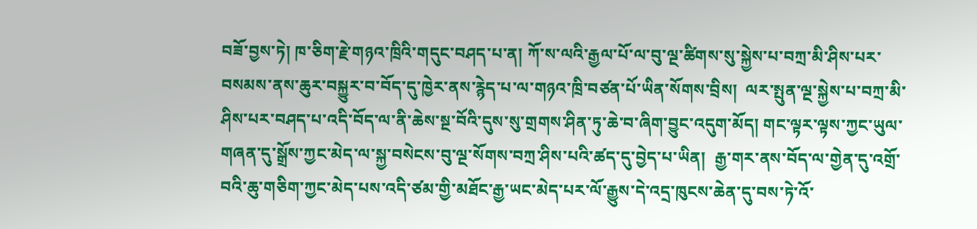བཟོ་བྱས་ཏེ། ཁ་ཅིག་རྗེ་གཉའ་ཁྲིའི་གདུང་བཤད་པ་ན། ཀོ་ས་ལའི་རྒྱལ་པོ་ལ་བུ་ལྔ་ཚིགས་སུ་སྐྱེས་པ་བཀྲ་མི་ཤིས་པར་བསམས་ནས་ཆུར་བསྐྱུར་བ་བོད་དུ་ཁྱེར་ནས་རྙེད་པ་ལ་གཉའ་ཁྲི་བཙན་པོ་ཡིན་སོགས་བྲིས།  ལར་སྤུན་ལྔ་སྐྱེས་པ་བཀྲ་མི་ཤིས་པར་བཤད་པ་འདི་བོད་ལ་ནི་ཆེས་སྔ་བོའི་དུས་སུ་གྲགས་ཤིན་ཏུ་ཆེ་བ་ཞིག་བྱུང་འདུག་མོད། གང་ལྟར་ལྟས་ཀྱང་ཡུལ་གཞན་དུ་སྒྲོས་ཀྱང་མེད་ལ་སྐྱ་བསེངས་བུ་ལྔ་སོགས་བཀྲ་ཤིས་པའི་ཚད་དུ་བྱེད་པ་ཡིན།  རྒྱ་གར་ནས་བོད་ལ་གྱེན་དུ་འགྲོ་བའི་ཆུ་གཅིག་ཀྱང་མེད་པས་འདི་ཙམ་གྱི་མཐོང་རྒྱ་ཡང་མེད་པར་ལོ་རྒྱུས་དེ་འདྲ་ཁུངས་ཆེན་དུ་བས་ཏེ་འོ་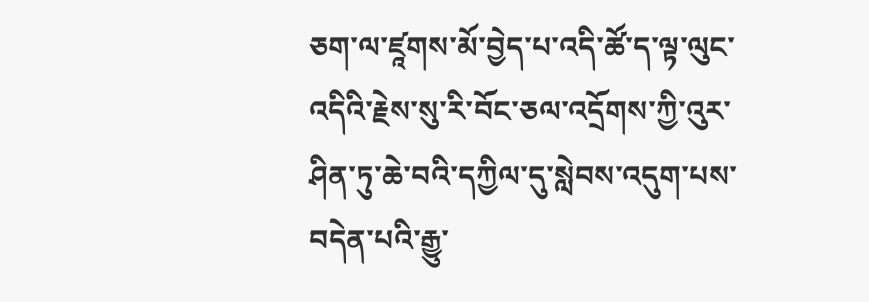ཅག་ལ་ཛཱགས་མོ་བྱེད་པ་འདི་ཚོ་ད་ལྟ་ལུང་འདིའི་རྗེས་སུ་རི་བོང་ཅལ་འདྲོགས་ཀྱི་འུར་ཤིན་ཏུ་ཆེ་བའི་དཀྱིལ་དུ་སླེབས་འདུག་པས་བདེན་པའི་རྒྱུ་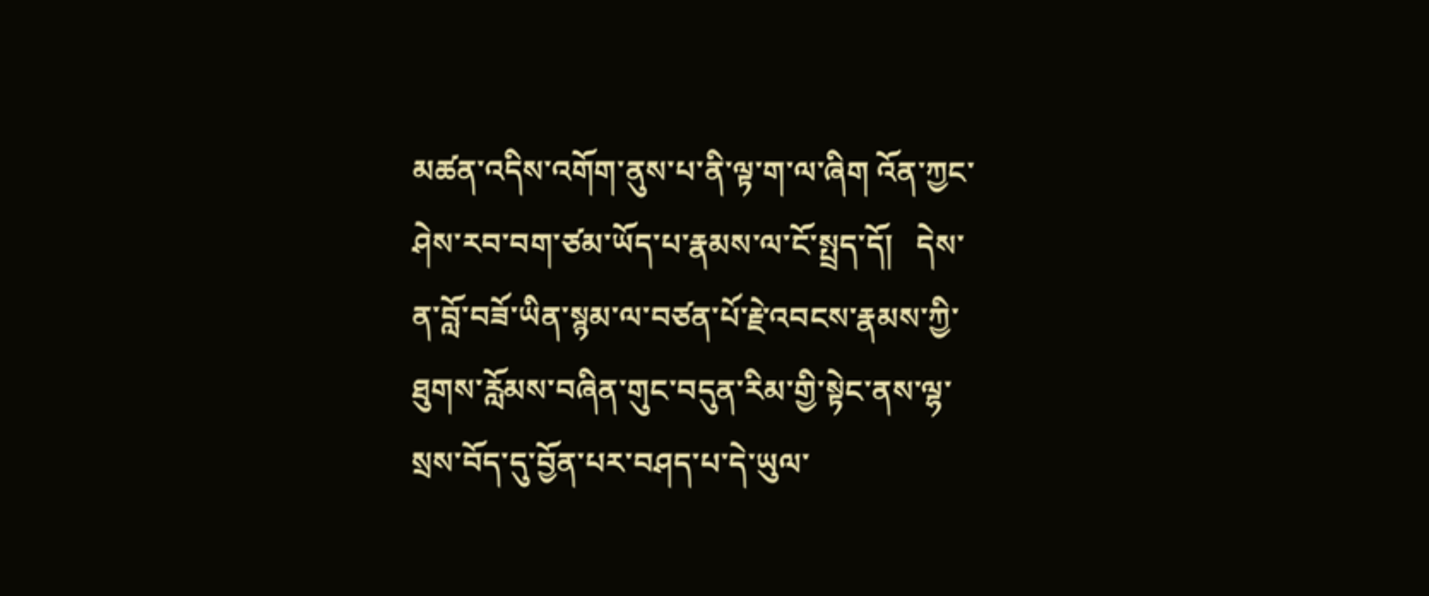མཚན་འདིས་འགོག་ནུས་པ་ནི་ལྟ་ག་ལ་ཞིག འོན་ཀྱང་ཤེས་རབ་བག་ཙམ་ཡོད་པ་རྣམས་ལ་ངོ་སྤྲད་དོ།   དེས་ན་བློ་བཟོ་ཡིན་སྙམ་ལ་བཙན་པོ་རྗེ་འབངས་རྣམས་ཀྱི་ཐུགས་རློམས་བཞིན་གུང་བདུན་རིམ་གྱི་སྟེང་ནས་ལྷ་སྲས་བོད་དུ་བྱོན་པར་བཤད་པ་དེ་ཡུལ་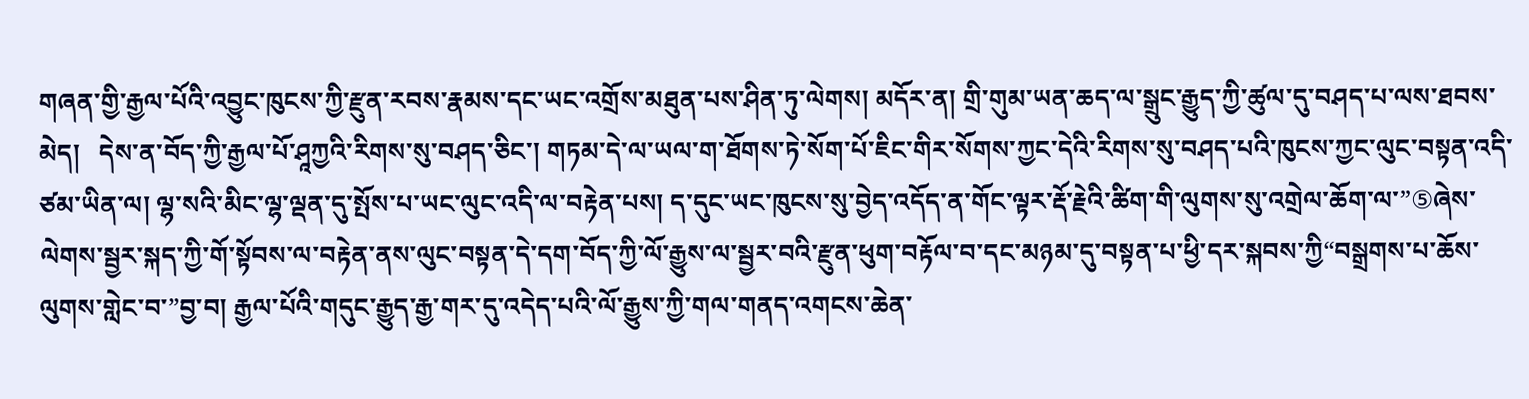གཞན་གྱི་རྒྱལ་པོའི་འབྱུང་ཁུངས་ཀྱི་རྫུན་རབས་རྣམས་དང་ཡང་འགྲོས་མཐུན་པས་ཤིན་ཏུ་ལེགས། མདོར་ན། གྲི་གུམ་ཡན་ཆད་ལ་སྒྲུང་རྒྱུད་ཀྱི་ཚུལ་དུ་བཤད་པ་ལས་ཐབས་མེད།   དེས་ན་བོད་ཀྱི་རྒྱལ་པོ་ཤཱཀྱའི་རིགས་སུ་བཤད་ཅིང་། གཏམ་དེ་ལ་ཡལ་ག་ཐོགས་ཏེ་སོག་པོ་ཇིང་གིར་སོགས་ཀྱང་དེའི་རིགས་སུ་བཤད་པའི་ཁུངས་ཀྱང་ལུང་བསྟན་འདི་ཙམ་ཡིན་ལ། ལྷ་སའི་མིང་ལྷ་ལྡན་དུ་སྤོས་པ་ཡང་ལུང་འདི་ལ་བརྟེན་པས། ད་དུང་ཡང་ཁུངས་སུ་བྱེད་འདོད་ན་གོང་ལྟར་རྡོ་རྗེའི་ཚིག་གི་ལུགས་སུ་འགྲེལ་ཆོག་ལ་”⑤ཞེས་ལེགས་སྦྱར་སྐད་ཀྱི་གོ་སྟོབས་ལ་བརྟེན་ནས་ལུང་བསྟན་དེ་དག་བོད་ཀྱི་ལོ་རྒྱུས་ལ་སྦྱར་བའི་རྫུན་ཕུག་བརྟོལ་བ་དང་མཉམ་དུ་བསྟན་པ་ཕྱི་དར་སྐབས་ཀྱི“བསྒྲགས་པ་ཆོས་ལུགས་གླེང་བ་”བྱ་བ། རྒྱལ་པོའི་གདུང་རྒྱུད་རྒྱ་གར་དུ་འདེད་པའི་ལོ་རྒྱུས་ཀྱི་གལ་གནད་འགངས་ཆེན་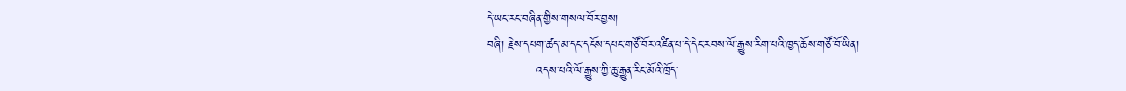དེ་ཡང་རང་བཞིན་གྱིས་གསལ་བོར་བྱས།
བཞི། རྗེས་དཔག་ཚད་མ་དང་དངོས་དཔང་གཙོ་བོར་འཛིན་པ་དེ་དེང་རབས་ལོ་རྒྱུས་རིག་པའི་ཁྱད་ཆོས་གཙོ་བོ་ཡིན།
            འདས་པའི་ལོ་རྒྱུས་ཀྱི་ཆུ་རྒྱུན་རིང་མོའི་ཁྲོད་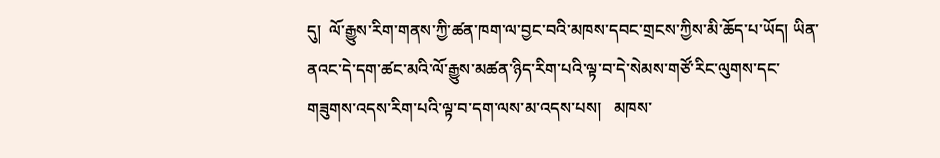དུ།  ལོ་རྒྱུས་རིག་གནས་ཀྱི་ཚན་ཁག་ལ་བྱང་བའི་མཁས་དབང་གྲངས་ཀྱིས་མི་ཆོད་པ་ཡོད། ཡིན་ནའང་དེ་དག་ཚང་མའི་ལོ་རྒྱུས་མཚན་ཉིད་རིག་པའི་ལྟ་བ་དེ་སེམས་གཙོ་རིང་ལུགས་དང་གཟུགས་འདས་རིག་པའི་ལྟ་བ་དག་ལས་མ་འདས་པས།   མཁས་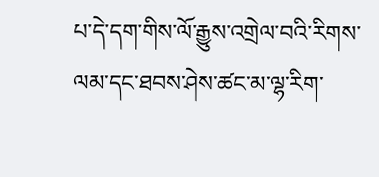པ་དེ་དག་གིས་ལོ་རྒྱུས་འགྲེལ་བའི་རིགས་ལམ་དང་ཐབས་ཤེས་ཚང་མ་ལྷ་རིག་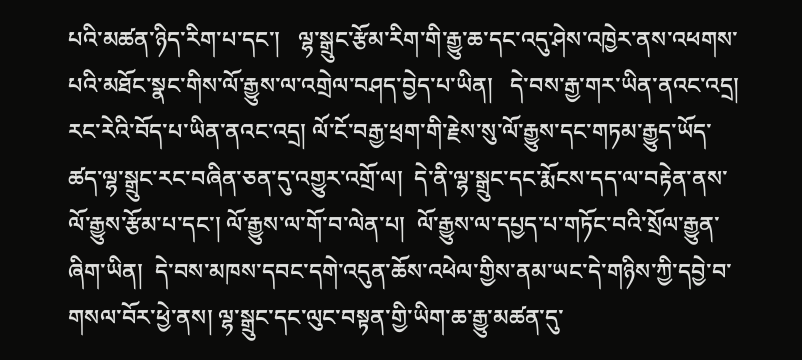པའི་མཚན་ཉིད་རིག་པ་དང་།   ལྷ་སྒྲུང་རྩོམ་རིག་གི་རྒྱུ་ཆ་དང་འདུ་ཤེས་འཁྱེར་ནས་འཕགས་པའི་མཐོང་སྣང་གིས་ལོ་རྒྱུས་ལ་འགྲེལ་བཤད་བྱེད་པ་ཡིན།   དེ་བས་རྒྱ་གར་ཡིན་ནའང་འདྲ། རང་རེའི་བོད་པ་ཡིན་ནའང་འདྲ། ལོ་ངོ་བརྒྱ་ཕྲག་གི་རྗེས་སུ་ལོ་རྒྱུས་དང་གཏམ་རྒྱུད་ཡོད་ཚད་ལྷ་སྒྲུང་རང་བཞིན་ཅན་དུ་འགྱུར་འགྲོ་ལ།  དེ་ནི་ལྷ་སྒྲུང་དང་རྨོངས་དད་ལ་བརྟེན་ནས་ལོ་རྒྱུས་རྩོམ་པ་དང་། ལོ་རྒྱུས་ལ་གོ་བ་ལེན་པ།  ལོ་རྒྱུས་ལ་དཔྱད་པ་གཏོང་བའི་སྲོལ་རྒྱུན་ཞིག་ཡིན།  དེ་བས་མཁས་དབང་དགེ་འདུན་ཆོས་འཕེལ་གྱིས་ནམ་ཡང་དེ་གཉིས་ཀྱི་དབྱེ་བ་གསལ་བོར་ཕྱེ་ནས། ལྷ་སྒྲུང་དང་ལུང་བསྟན་གྱི་ཡིག་ཆ་རྒྱུ་མཚན་དུ་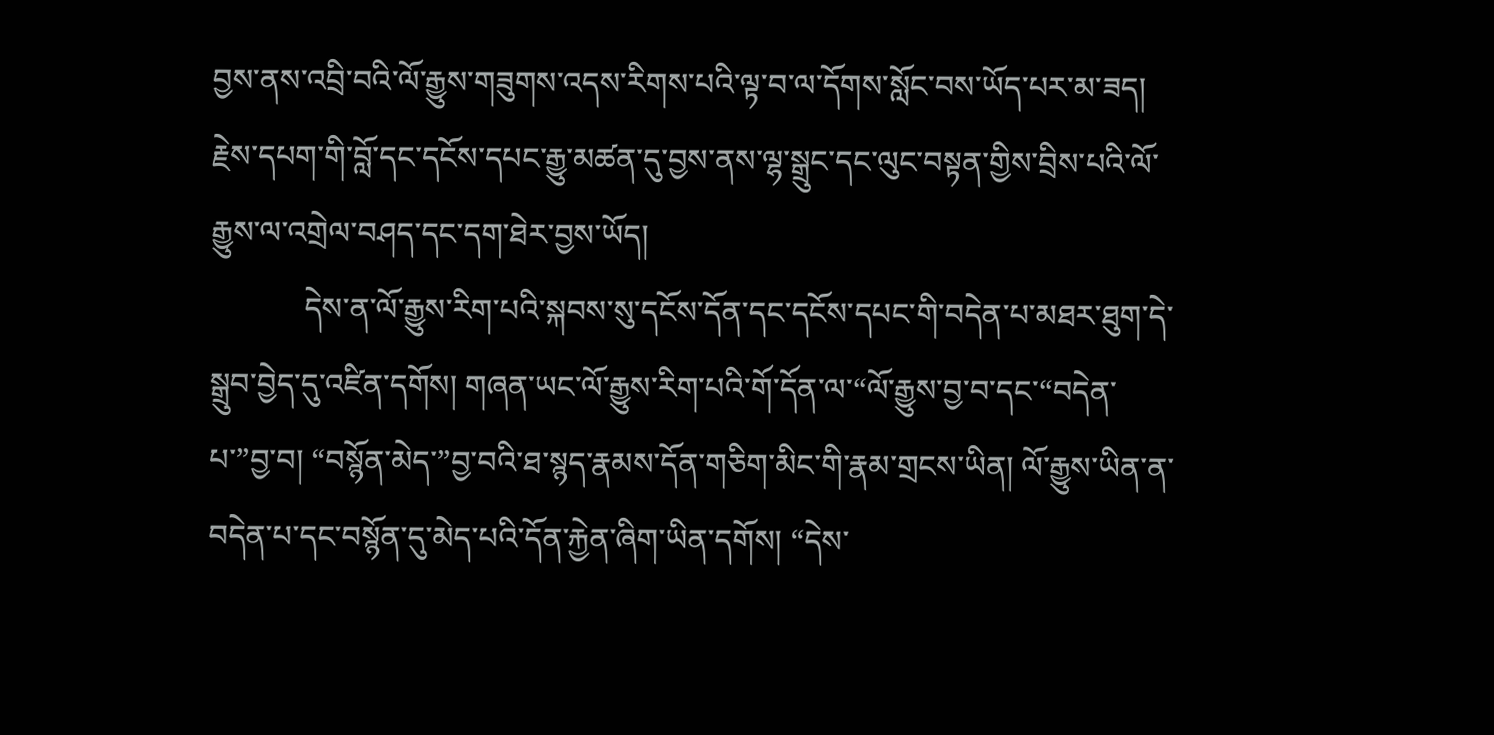བྱས་ནས་འབྲི་བའི་ལོ་རྒྱུས་གཟུགས་འདས་རིགས་པའི་ལྟ་བ་ལ་དོགས་སློང་བས་ཡོད་པར་མ་ཟད། རྗེས་དཔག་གི་བློ་དང་དངོས་དཔང་རྒྱུ་མཚན་དུ་བྱས་ནས་ལྷ་སྒྲུང་དང་ལུང་བསྟན་གྱིས་བྲིས་པའི་ལོ་རྒྱུས་ལ་འགྲེལ་བཤད་དང་དག་ཐེར་བྱས་ཡོད།
            དེས་ན་ལོ་རྒྱུས་རིག་པའི་སྐབས་སུ་དངོས་དོན་དང་དངོས་དཔང་གི་བདེན་པ་མཐར་ཐུག་དེ་སྒྲུབ་བྱེད་དུ་འཛིན་དགོས། གཞན་ཡང་ལོ་རྒྱུས་རིག་པའི་གོ་དོན་ལ་“ལོ་རྒྱུས་བྱ་བ་དང་“བདེན་པ་”བྱ་བ། “བསྙོན་མེད་”བྱ་བའི་ཐ་སྙད་རྣམས་དོན་གཅིག་མིང་གི་རྣམ་གྲངས་ཡིན། ལོ་རྒྱུས་ཡིན་ན་བདེན་པ་དང་བསྙོན་དུ་མེད་པའི་དོན་རྐྱེན་ཞིག་ཡིན་དགོས། “དེས་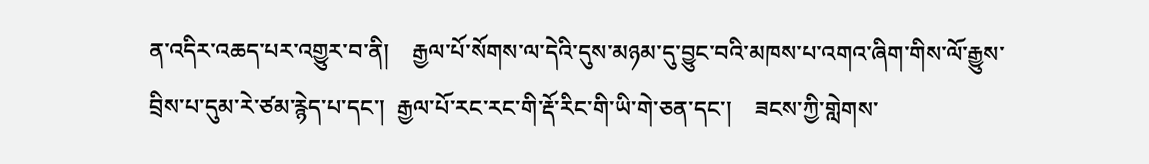ན་འདིར་འཆད་པར་འགྱུར་བ་ནི།    རྒྱལ་པོ་སོགས་ལ་དེའི་དུས་མཉམ་དུ་བྱུང་བའི་མཁས་པ་འགའ་ཞིག་གིས་ལོ་རྒྱུས་བྲིས་པ་དུམ་རེ་ཙམ་རྙེད་པ་དང་།  རྒྱལ་པོ་རང་རང་གི་རྡོ་རིང་གི་ཡི་གེ་ཅན་དང་།    ཟངས་ཀྱི་གླེགས་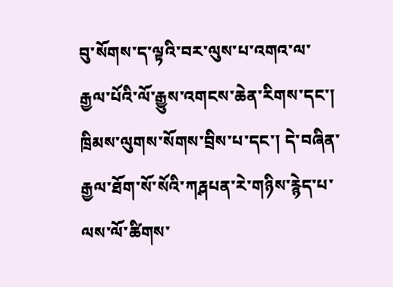བུ་སོགས་ད་ལྟའི་བར་ལུས་པ་འགའ་ལ་རྒྱལ་པོའི་ལོ་རྒྱུས་འགངས་ཆེན་རིགས་དང་། ཁྲིམས་ལུགས་སོགས་བྲིས་པ་དང་། དེ་བཞིན་རྒྱལ་ཐོག་སོ་སོའི་ཀརྴཔན་རེ་གཉིས་རྙེད་པ་ལས་ལོ་ཚིགས་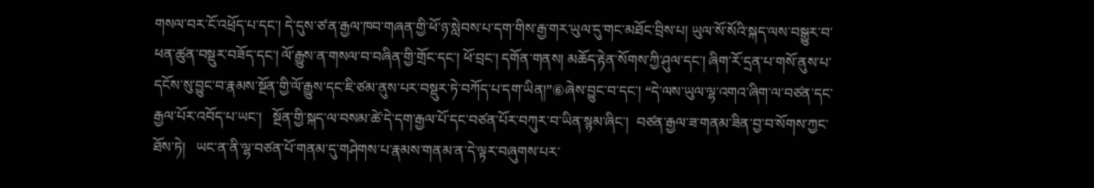གསལ་བར་ངོ་འཕྲོད་པ་དང་། དེ་དུས་ཙ་ན་རྒྱལ་ཁབ་གཞན་གྱི་ཕོ་ཉ་སླེབས་པ་དག་གིས་རྒྱ་གར་ཡུལ་དུ་གང་མཐོང་བྲིས་པ། ཡུལ་སོ་སོའི་སྐད་ལས་བསྒྱུར་བ་ཕན་ཚུན་བསྡུར་བཟོད་དང་། ལོ་རྒྱུས་ན་གསལ་བ་བཞིན་གྱི་གྲོང་དང་། ཕོ་བྲང་། དགོན་གནས། མཆོད་རྟེན་སོགས་ཀྱི་ཤུལ་དང་། ཞིག་རོ་དྲན་པ་གསོ་ནུས་པ་དངོས་སུ་བྱུང་བ་རྣམས་སྔོན་གྱི་ལོ་རྒྱུས་དང་ཇི་ཙམ་ནུས་པར་བསྡུར་ཏེ་བཀོད་པ་དག་ཡིན།”⑥ཞེས་བྱུང་བ་དང་། “དེ་ལས་ཡུལ་ལྷ་འགའ་ཞིག་ལ་བཙན་དང་རྒྱལ་པོར་འབོད་པ་ཡང་།   སྔོན་གྱི་སྐད་ལ་བསམ་ཚེ་དེ་དག་རྒྱལ་པོ་དང་བཙན་པོར་བཀུར་བ་ཡིན་སྙམ་ཞིང་།  བཙན་རྒྱལ་ཟ་གནམ་ཟིན་བྱ་བ་སོགས་ཀྱང་ཐོས་ཏེ།   ཡང་ན་ནི་ལྷ་བཙན་པོ་གནམ་དུ་གཤེགས་པ་རྣམས་གནམ་ན་དེ་ལྟར་བཞུགས་པར་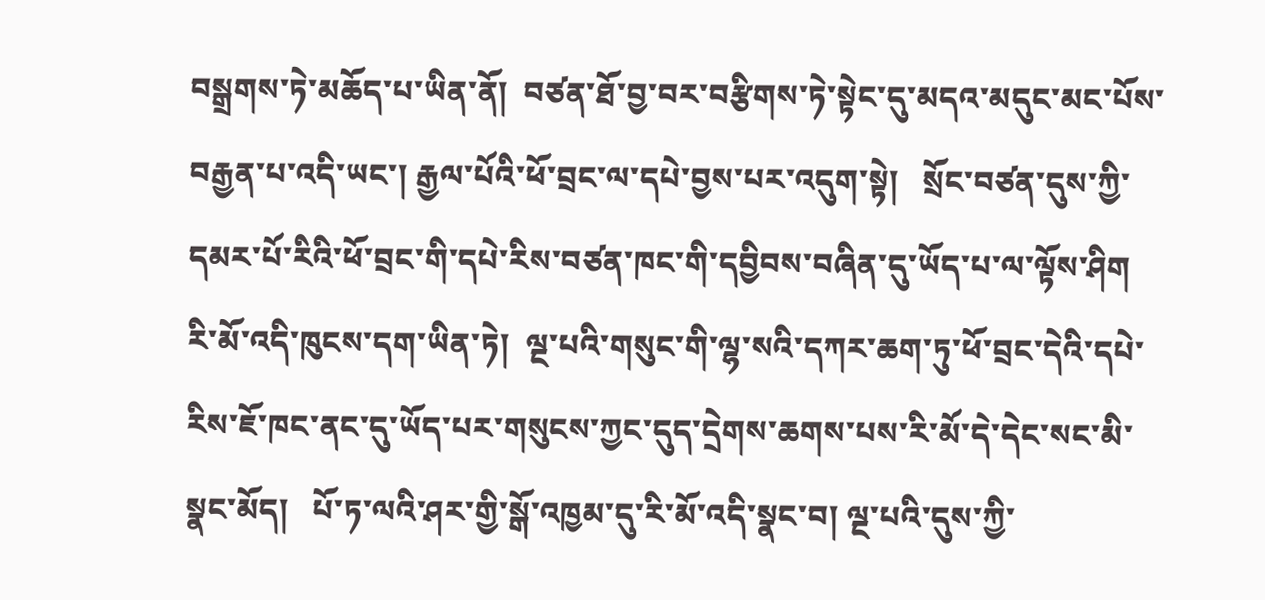བསྒྲགས་ཏེ་མཆོད་པ་ཡིན་ནོ།  བཙན་ཐོ་བྱ་བར་བརྩིགས་ཏེ་སྟེང་དུ་མདའ་མདུང་མང་པོས་བརྒྱན་པ་འདི་ཡང་། རྒྱལ་པོའི་ཕོ་བྲང་ལ་དཔེ་བྱས་པར་འདུག་སྟེ།   སྲོང་བཙན་དུས་ཀྱི་དམར་པོ་རིའི་ཕོ་བྲང་གི་དཔེ་རིས་བཙན་ཁང་གི་དབྱིབས་བཞིན་དུ་ཡོད་པ་ལ་ལྟོས་ཤིག  རི་མོ་འདི་ཁུངས་དག་ཡིན་ཏེ།  ལྔ་པའི་གསུང་གི་ལྷ་སའི་དཀར་ཆག་ཏུ་ཕོ་བྲང་དེའི་དཔེ་རིས་ཇོ་ཁང་ནང་དུ་ཡོད་པར་གསུངས་ཀྱང་དུད་དྲེགས་ཆགས་པས་རི་མོ་དེ་དེང་སང་མི་སྣང་མོད།   པོ་ཏ་ལའི་ཤར་གྱི་སྒོ་འཁྱམ་དུ་རི་མོ་འདི་སྣང་བ། ལྔ་པའི་དུས་ཀྱི་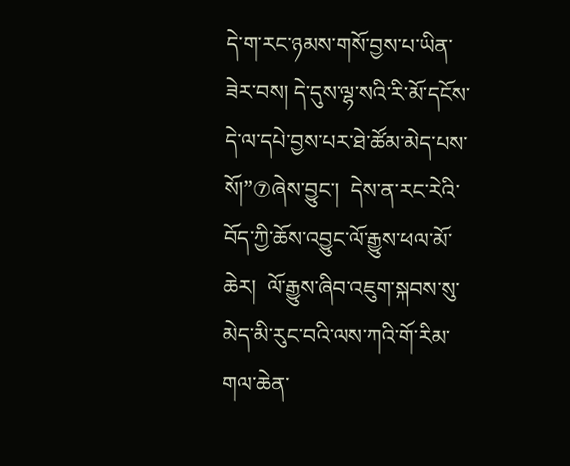དེ་ག་རང་ཉམས་གསོ་བྱས་པ་ཡིན་ཟེར་བས། དེ་དུས་ལྷ་སའི་རི་མོ་དངོས་དེ་ལ་དཔེ་བྱས་པར་ཐེ་ཚོམ་མེད་པས་སོ།”⑦ཞེས་བྱུང་།  དེས་ན་རང་རེའི་བོད་ཀྱི་ཆོས་འབྱུང་ལོ་རྒྱུས་ཕལ་མོ་ཆེར།  ལོ་རྒྱུས་ཞིབ་འཇུག་སྐབས་སུ་མེད་མི་རུང་བའི་ལས་ཀའི་གོ་རིམ་གལ་ཆེན་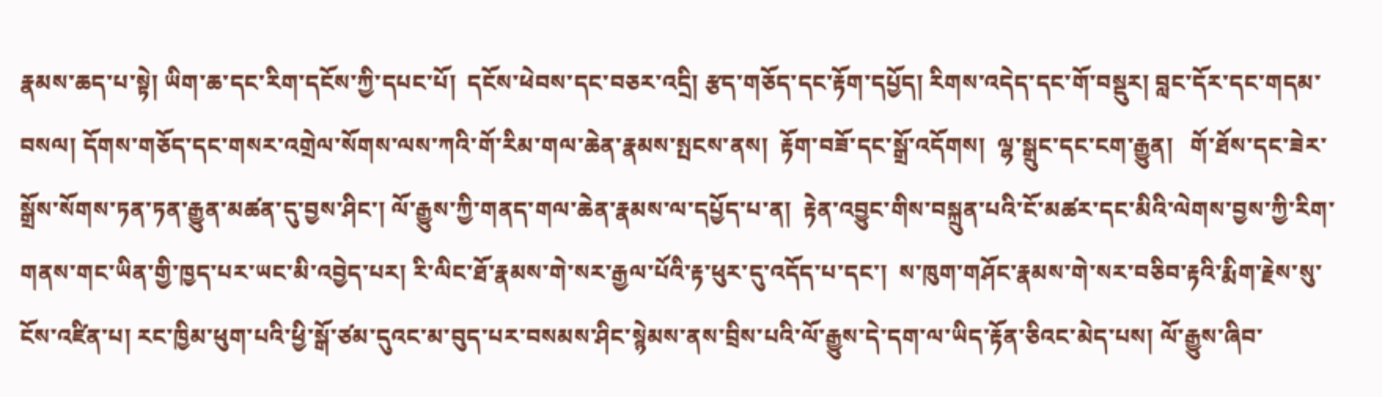རྣམས་ཆད་པ་སྟེ། ཡིག་ཆ་དང་རིག་དངོས་ཀྱི་དཔང་པོ།  དངོས་ཕེབས་དང་བཅར་འདྲི། རྩད་གཅོད་དང་རྟོག་དཔྱོད། རིགས་འདེད་དང་གོ་བསྡུར། བླང་དོར་དང་གདམ་བསལ། དོགས་གཅོད་དང་གསར་འགྲེལ་སོགས་ལས་ཀའི་གོ་རིམ་གལ་ཆེན་རྣམས་སྤངས་ནས།  རྟོག་བཟོ་དང་སྒྲོ་འདོགས།  ལྷ་སྒྲུང་དང་ངག་རྒྱུན།   གོ་ཐོས་དང་ཟེར་སྒྲོས་སོགས་ཏན་ཏན་རྒྱུན་མཚན་དུ་བྱས་ཤིང་། ལོ་རྒྱུས་ཀྱི་གནད་གལ་ཆེན་རྣམས་ལ་དཔྱོད་པ་ན།  རྟེན་འབྱུང་གིས་བསྐྲུན་པའི་ངོ་མཚར་དང་མིའི་ལེགས་བྱས་ཀྱི་རིག་གནས་གང་ཡིན་གྱི་ཁྱད་པར་ཡང་མི་འབྱེད་པར། རི་ལིང་ཐོ་རྣམས་གེ་སར་རྒྱལ་པོའི་རྟ་ཕུར་དུ་འདོད་པ་དང་།  ས་ཁུག་གཤོང་རྣམས་གེ་སར་བཅིབ་རྟའི་རྨིག་རྗེས་སུ་ངོས་འཛིན་པ། རང་ཁྱིམ་ཕུག་པའི་ཕྱི་སྒོ་ཙམ་དུའང་མ་བུད་པར་བསམས་ཤིང་སྙེམས་ནས་བྲིས་པའི་ལོ་རྒྱུས་དེ་དག་ལ་ཡིད་རྟོན་ཅིའང་མེད་པས། ལོ་རྒྱུས་ཞིབ་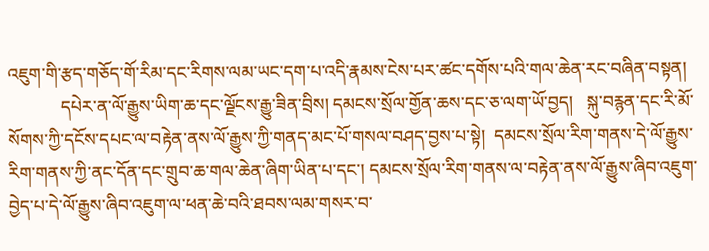འཇུག་གི་རྩད་གཅོད་གོ་རིམ་དང་རིགས་ལམ་ཡང་དག་པ་འདི་རྣམས་ངེས་པར་ཚང་དགོས་པའི་གལ་ཆེན་རང་བཞིན་བསྟན།
            དཔེར་ན་ལོ་རྒྱུས་ཡིག་ཆ་དང་ལྗོངས་རྒྱུ་ཟིན་བྲིས། དམངས་སྲོལ་གྱོན་ཆས་དང་ཅ་ལག་ཡོ་བྱད།   སྐུ་བརྙན་དང་རི་མོ་སོགས་ཀྱི་དངོས་དཔང་ལ་བརྟེན་ནས་ལོ་རྒྱུས་ཀྱི་གནད་མང་པོ་གསལ་བཤད་བྱས་པ་སྟེ།  དམངས་སྲོལ་རིག་གནས་དེ་ལོ་རྒྱུས་རིག་གནས་ཀྱི་ནང་དོན་དང་གྲུབ་ཆ་གལ་ཆེན་ཞིག་ཡིན་པ་དང་། དམངས་སྲོལ་རིག་གནས་ལ་བརྟེན་ནས་ལོ་རྒྱུས་ཞིབ་འཇུག་བྱེད་པ་དེ་ལོ་རྒྱུས་ཞིབ་འཇུག་ལ་ཕན་ཆེ་བའི་ཐབས་ལམ་གསར་བ་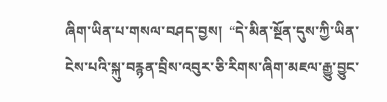ཞིག་ཡིན་པ་གསལ་བཤད་བྱས།  “དེ་མིན་སྔོན་དུས་ཀྱི་ཡིན་ངེས་པའི་སྐུ་བརྙན་བྲིས་འབུར་ཅི་རིགས་ཞིག་མཇལ་རྒྱུ་བྱུང་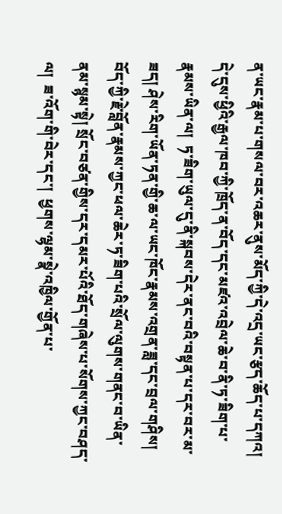ན་ཡང་རྣམ་པ་གསལ་བར་འཆར་ནུས་མོད་ཀྱི་དེ་འདྲ་ཡང་རྩད་ཆོད་པ་དཀའ། དེ་དུས་ཕྱིའི་རྒྱལ་ཁབ་ཀྱི་ཁྲོད་ན་བོད་དང་མཛའ་འབྲེལ་ཆེ་བ་ནི་ཏ་ཟིག་པ་རྣམས་ཡིན་ལ།  ཏ་ཟིག་ཡུལ་དུ་ནི་སྐབས་དེར་ནང་བའི་བསྟན་པ་དར་བར་མ་ཟད། ཤེས་རིག་ཡོན་ཏན་གྱི་ཆ་ལ་ཡང་ཁོང་རྣམས་འགྲན་ཟླ་དང་བྲལ་གཤིས། བོད་ཀྱི་རྗེ་བློན་རྣམས་ཀྱང་ཕལ་ཆེར་ཏ་ཟིག་པའི་སྲོལ་ལུགས་གནང་བ་ཡིན་ནམ་སྙམ་སྟེ། སྲོང་བཙན་གྱིས་དར་དམར་པོའི་ཐོད་གཞེས་པ་སོགས་ཀྱང་བཤད་ལ།  ཟ་འོག་གི་བེར་དང་།  ཕྱགས་ལྷམ་སྣེ་འཁྱིལ་གྱོན་པ་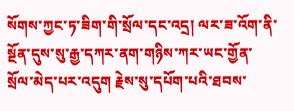སོགས་ཀྱང་ཏ་ཟིག་གི་སྲོལ་དང་འདྲ། ལར་ཟ་འོག་ནི་སྔོན་དུས་སུ་རྒྱ་དཀར་ནག་གཉིས་ཀར་ཡང་གྱོན་སྲོལ་མེད་པར་འདུག རྗེས་སུ་དཔོག་པའི་ཐབས་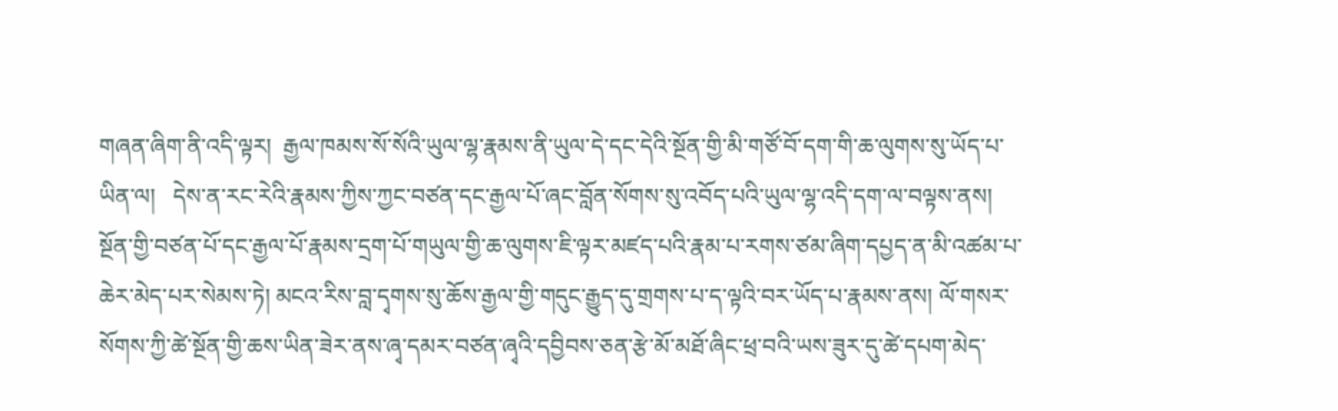གཞན་ཞིག་ནི་འདི་ལྟར།  རྒྱལ་ཁམས་སོ་སོའི་ཡུལ་ལྷ་རྣམས་ནི་ཡུལ་དེ་དང་དེའི་སྔོན་གྱི་མི་གཙོ་བོ་དག་གི་ཆ་ལུགས་སུ་ཡོད་པ་ཡིན་ལ།   དེས་ན་རང་རེའི་རྣམས་ཀྱིས་ཀྱང་བཙན་དང་རྒྱལ་པོ་ཞང་བློན་སོགས་སུ་འབོད་པའི་ཡུལ་ལྷ་འདི་དག་ལ་བལྟས་ནས། སྔོན་གྱི་བཙན་པོ་དང་རྒྱལ་པོ་རྣམས་དྲག་པོ་གཡུལ་གྱི་ཆ་ལུགས་ཇི་ལྟར་མཛད་པའི་རྣམ་པ་རགས་ཙམ་ཞིག་དཔྱད་ན་མི་འཚམ་པ་ཆེར་མེད་པར་སེམས་ཏེ། མངའ་རིས་བླ་དྭགས་སུ་ཆོས་རྒྱལ་གྱི་གདུང་རྒྱུད་དུ་གྲགས་པ་ད་ལྟའི་བར་ཡོད་པ་རྣམས་ནས། ལོ་གསར་སོགས་ཀྱི་ཚེ་སྔོན་གྱི་ཆས་ཡིན་ཟེར་ནས་ཞྭ་དམར་བཙན་ཞྭའི་དབྱིབས་ཅན་རྩེ་མོ་མཐོ་ཞིང་ཕྲ་བའི་ཡས་ཟུར་དུ་ཚེ་དཔག་མེད་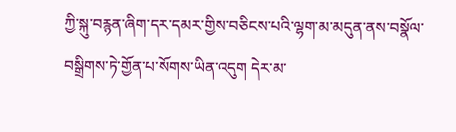ཀྱི་སྐུ་བརྙན་ཞིག་དར་དམར་གྱིས་བཅིངས་པའི་ལྷག་མ་མདུན་ནས་བསྣོལ་བསྒྲིགས་ཏེ་གྱོན་པ་སོགས་ཡིན་འདུག དེར་མ་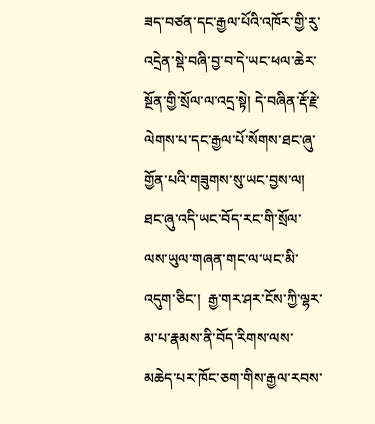ཟད་བཙན་དང་རྒྱལ་པོའི་འཁོར་གྱི་རུ་འདྲེན་སྡེ་བཞི་བྱ་བ་དེ་ཡང་ཕལ་ཆེར་སྔོན་གྱི་སྲོལ་ལ་འདྲ་སྟེ། དེ་བཞིན་རྡོ་རྗེ་ལེགས་པ་དང་རྒྱལ་པོ་སོགས་ཐང་ཞུ་གྱོན་པའི་གཟུགས་སུ་ཡང་བྱས་ལ། ཐང་ཞུ་འདི་ཡང་བོད་རང་གི་སྲོལ་ལས་ཡུལ་གཞན་གང་ལ་ཡང་མི་འདུག་ཅིང་།  རྒྱ་གར་ཤར་ངོས་ཀྱི་ལྷར་མ་པ་རྣམས་ནི་བོད་རིགས་ལས་མཆེད་པར་ཁོང་ཅག་གིས་རྒྱལ་རབས་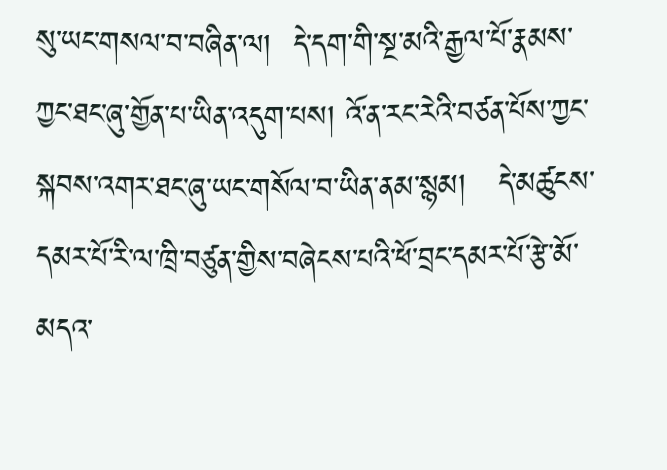སུ་ཡང་གསལ་བ་བཞིན་ལ།  དེ་དག་གི་སྔ་མའི་རྒྱལ་པོ་རྣམས་ཀྱང་ཐང་ཞུ་གྱོན་པ་ཡིན་འདུག་པས། འོ་ན་རང་རེའི་བཙན་པོས་ཀྱང་སྐབས་འགར་ཐང་ཞུ་ཡང་གསོལ་བ་ཡིན་ནམ་སྙམ།   དེ་མཚུངས་དམར་པོ་རི་ལ་ཁྲི་བཙུན་གྱིས་བཞེངས་པའི་ཕོ་བྲང་དམར་པོ་རྩེ་མོ་མདའ་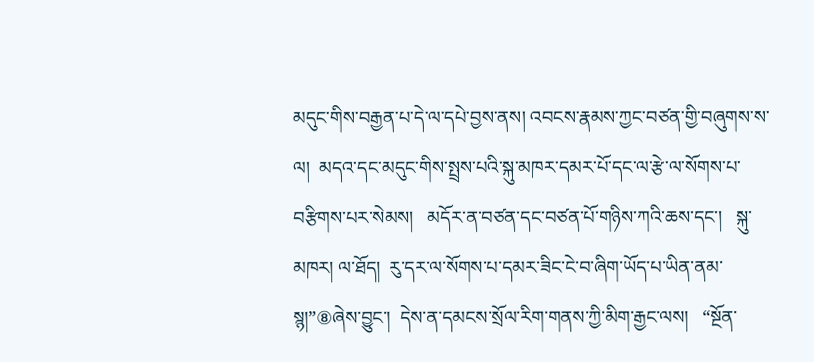མདུང་གིས་བརྒྱན་པ་དེ་ལ་དཔེ་བྱས་ནས། འབངས་རྣམས་ཀྱང་བཙན་གྱི་བཞུགས་ས་ལ།  མདའ་དང་མདུང་གིས་སྤྲས་པའི་སྐུ་མཁར་དམར་པོ་དང་ལ་རྩེ་ལ་སོགས་པ་བརྩིགས་པར་སེམས།   མདོར་ན་བཙན་དང་བཙན་པོ་གཉིས་ཀའི་ཆས་དང་།   སྐུ་མཁར། ལ་ཐོད།  རུ་དར་ལ་སོགས་པ་དམར་ཟིང་ངེ་བ་ཞིག་ཡོད་པ་ཡིན་ནམ་སྙ།”⑧ཞེས་བྱུང་།  དེས་ན་དམངས་སྲོལ་རིག་གནས་ཀྱི་མིག་རྒྱང་ལས།   “སྔོན་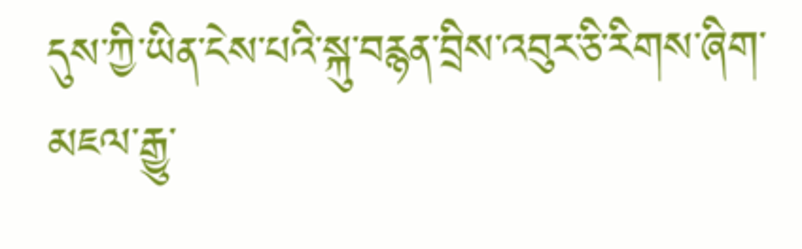དུས་ཀྱི་ཡིན་ངེས་པའི་སྐུ་བརྙན་བྲིས་འབུར་ཅི་རིགས་ཞིག་མཇལ་རྒྱུ་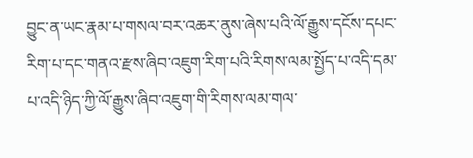བྱུང་ན་ཡང་རྣམ་པ་གསལ་བར་འཆར་ནུས་ཞེས་པའི་ལོ་རྒྱུས་དངོས་དཔང་རིག་པ་དང་གནའ་རྫས་ཞིབ་འཇུག་རིག་པའི་རིགས་ལམ་སྤྱོད་པ་འདི་དམ་པ་འདི་ཉིད་ཀྱི་ལོ་རྒྱུས་ཞིབ་འཇུག་གི་རིགས་ལམ་གལ་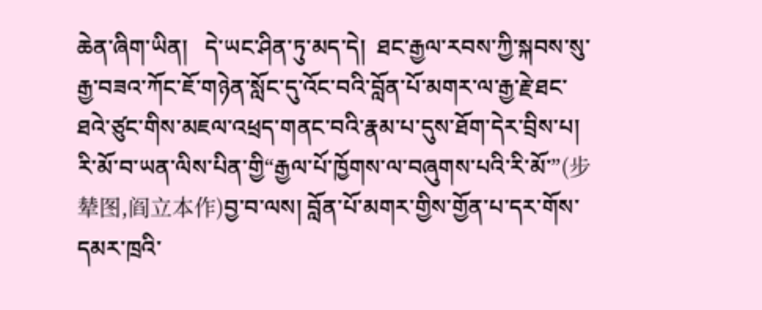ཆེན་ཞིག་ཡིན།   དེ་ཡང་ཤིན་ཏུ་མད་དེ།  ཐང་རྒྱལ་རབས་ཀྱི་སྐབས་སུ་རྒྱ་བཟའ་ཀོང་ཇོ་གཉེན་སློང་དུ་འོང་བའི་བློན་པོ་མགར་ལ་རྒྱ་རྗེ་ཐང་ཐའེ་ཙུང་གིས་མཇལ་འཕྲད་གནང་བའི་རྣམ་པ་དུས་ཐོག་དེར་བྲིས་པ།   རི་མོ་བ་ཡན་ལིས་པིན་གྱི“རྒྱལ་པོ་ཁྱོགས་ལ་བཞུགས་པའི་རི་མོ་”(步辇图,阎立本作)བྱ་བ་ལས། བློན་པོ་མགར་གྱིས་གྱོན་པ་དར་གོས་དམར་ཁྲའི་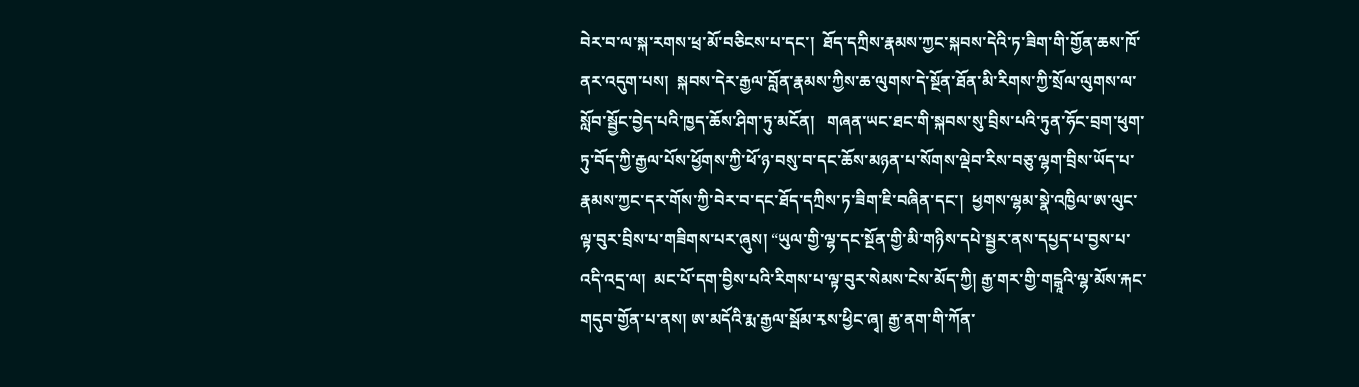བེར་བ་ལ་སྐ་རགས་ཕྲ་མོ་བཅིངས་པ་དང་།  ཐོད་དཀྲིས་རྣམས་ཀྱང་སྐབས་དེའི་ཏ་ཟིག་གི་གྱོན་ཆས་ཁོ་ནར་འདུག་པས།  སྐབས་དེར་རྒྱལ་བློན་རྣམས་ཀྱིས་ཆ་ལུགས་དེ་སྔོན་ཐོན་མི་རིགས་ཀྱི་སྲོལ་ལུགས་ལ་སློབ་སྦྱོང་བྱེད་པའི་ཁྱད་ཆོས་ཤིག་ཏུ་མངོན།   གཞན་ཡང་ཐང་གི་སྐབས་སུ་བྲིས་པའི་ཏུན་ཧོང་བྲག་ཕུག་ཏུ་བོད་ཀྱི་རྒྱལ་པོས་ཕྱོགས་ཀྱི་ཕོ་ཉ་བསུ་བ་དང་ཆོས་མཉན་པ་སོགས་ལྡེབ་རིས་བཅུ་ལྷག་བྲིས་ཡོད་པ་རྣམས་ཀྱང་དར་གོས་ཀྱི་བེར་བ་དང་ཐོད་དཀྲིས་ཏ་ཟིག་ཇི་བཞིན་དང་།  ཕྱགས་ལྷམ་སྣེ་འཁྱིལ་ཨ་ལུང་ལྟ་བུར་བྲིས་པ་གཟིགས་པར་ཞུས། “ཡུལ་གྱི་ལྷ་དང་སྔོན་གྱི་མི་གཉིས་དཔེ་སྦྱར་ནས་དཔྱད་པ་བྱས་པ་འདི་འདྲ་ལ།  མང་པོ་དག་བྱིས་པའི་རིགས་པ་ལྟ་བུར་སེམས་ངེས་མོད་ཀྱི། རྒྱ་གར་གྱི་གངྒཱའི་ལྷ་མོས་རྐང་གདུབ་གྱོན་པ་ནས། ཨ་མདོའི་རྨ་རྒྱལ་སྦོམ་རྭས་ཕྱིང་ཞྭ། རྒྱ་ནག་གི་ཀོན་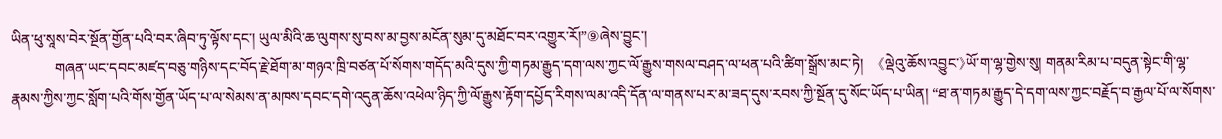ཡིན་ཕུ་སཱས་བེར་སྔོན་གྱོན་པའི་བར་ཞིབ་ཏུ་ལྟོས་དང་། ཡུལ་མིའི་ཆ་ལུགས་སུ་བས་མ་བྱས་མངོན་སུམ་དུ་མཐོང་བར་འགྱུར་རོ།”⑨ཞེས་བྱུང་།
            གཞན་ཡང་དབང་མཛད་བཅུ་གཉིས་དང་བོད་རྗེ་ཐོག་མ་གཉའ་ཁྲི་བཙན་པོ་སོགས་གདོད་མའི་དུས་ཀྱི་གཏམ་རྒྱུད་དག་ལས་ཀྱང་ལོ་རྒྱུས་གསལ་བཤད་ལ་ཕན་པའི་ཚིག་སྒྲོས་མང་ཏེ།    《ལྡེའུ་ཆོས་འབྱུང་》ཡོ་ག་ལྷ་གྱེས་སུ། གནམ་རིམ་པ་བདུན་སྟེང་གི་ལྷ་རྣམས་ཀྱིས་ཀྱང་སློག་པའི་གོས་གྱོན་ཡོད་པ་ལ་སེམས་ན་མཁས་དབང་དགེ་འདུན་ཆོས་འཕེལ་ཉིད་ཀྱི་ལོ་རྒྱུས་རྟོག་དཔྱོད་རིགས་ལམ་འདི་དོན་ལ་གནས་པར་མ་ཟད་དུས་རབས་ཀྱི་སྔོན་དུ་སོང་ཡོད་པ་ཡིན། “ཐ་ན་གཏམ་རྒྱུད་དེ་དག་ལས་ཀྱང་བརྗོད་བ་རྒྱལ་པོ་ལ་སོགས་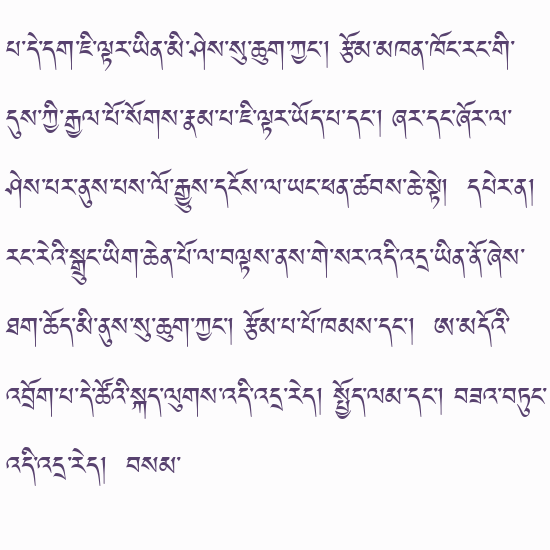པ་དེ་དག་ཇི་ལྟར་ཡིན་མི་ཤེས་སུ་ཆུག་ཀྱང་། རྩོམ་མཁན་ཁོང་རང་གི་དུས་ཀྱི་རྒྱལ་པོ་སོགས་རྣམ་པ་ཇི་ལྟར་ཡོད་པ་དང་། ཞར་དང་ཞོར་ལ་ཤེས་པར་ནུས་པས་ལོ་རྒྱུས་དངོས་ལ་ཡང་ཕན་ཚབས་ཆེ་སྟེ།  དཔེར་ན། རང་རེའི་སྒྲུང་ཡིག་ཆེན་པོ་ལ་བལྟས་ནས་གེ་སར་འདི་འདྲ་ཡིན་ནོ་ཞེས་ཐག་ཆོད་མི་ནུས་སུ་ཆུག་ཀྱང་། རྩོམ་པ་པོ་ཁམས་དང་།  ཨ་མདོའི་འབྲོག་པ་དེ་ཚོའི་སྐད་ལུགས་འདི་འདྲ་རེད། སྤྱོད་ལམ་དང་། བཟའ་བཏུང་འདི་འདྲ་རེད།  བསམ་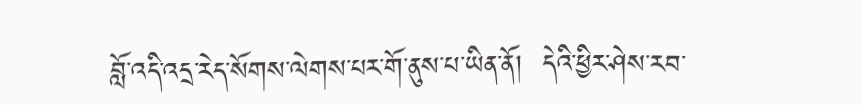བློ་འདི་འདྲ་རེད་སོགས་ལེགས་པར་གོ་ནུས་པ་ཡིན་ནོ།  དེའི་ཕྱིར་ཤེས་རབ་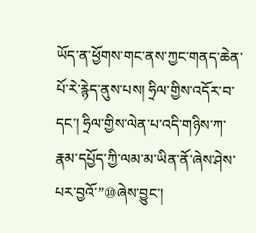ཡོད་ན་ཕྱོགས་གང་ནས་ཀྱང་གནད་ཆེན་པོ་རེ་རྙེད་ནུས་པས། ཧྲིལ་གྱིས་འདོར་བ་དང་། ཧྲིལ་གྱིས་ལེན་པ་འདི་གཉིས་ཀ་རྣམ་དཔྱོད་ཀྱི་ལམ་མ་ཡིན་ནོ་ཞེས་ཤེས་པར་བྱའོ་”⑩ཞེས་བྱུང་།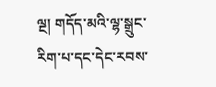ལྔ། གདོད་མའི་ལྷ་སྒྲུང་རིག་པ་དང་དེང་རབས་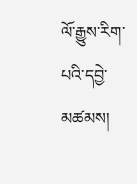ལོ་རྒྱུས་རིག་པའི་དབྱེ་མཚམས།